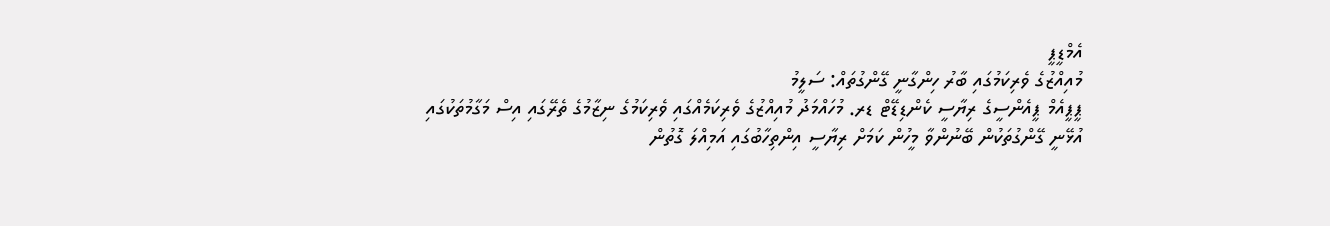އެމްޑީޕީ
މުއިއްޒުގެ ވެރިކަމުގައި ބާރު ހިންގާނީ ގޭންގުތައް: ސަލީމު
ޕީޕީއެމް ޕީއެންސީގެ ރިޔާސީ ކެންޑިޑޭޓް ޑރ. މުހައްމަދު މުއިއްޒުގެ ވެރިކަމެއްގައި ވެރިކަމުގެ ނިޒާމުގެ ތެރޭގައި އިސް މަގާމުތަކުގައި އުޅޭނީ ގޭންގުތަކުން ބޭނުންވާ މީހުން ކަމަށް ރިޔާސީ އިންތިހާބުގައި އަމިއްލަ ގޮތުން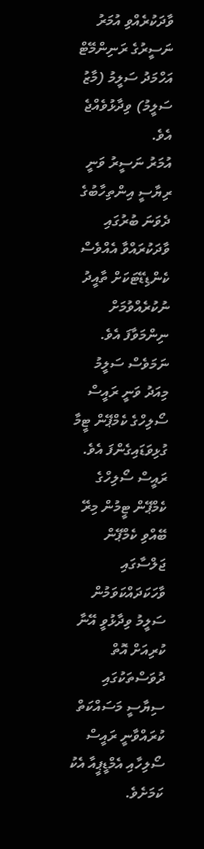ވާދަކުރެއްވި އުމަރު ނަސީރުގެ ރަނިންމޭޓް އަހްމަދު ސަލީމު (މާޒު ސަލީމު) ވިދާޅުވެއްޖެ އެވެ.
އުމަރު ނަސީރު ވަނީ ރިޔާސީ އިންތިހާބުގެ ދެވަނަ ބުރުގައި ވާދަކުރައްވާ އެއްވެސް ކެންޑިޑޭޓަކަށް ތާއީދު ނުކުރެއްވުމަށް ނިންމަވާފަ އެވެ. ނަމަވެސް ސަލީމު މިއަދު ވަނީ ރައީސް ސޯލިހްގެ ކެމްޕޭން ޓީމާ ގުޅިވަޑައިގެންފަ އެވެ.
ރައީސް ސޯލިހްގެ ކެމްޕޭން ޓީމުން މިރޭ ބޭއްވި ކެމްޕޭން ޖަލްސާގައި ވާހަކަދައްކަވަމުން ސަލީމު ވިދާޅުވީ އޭނާ ކުރިއަށް އޮތް ދުވަސްތަކުގައި ސިޔާސީ މަސައްކަތް ކުރައްވާނީ ރައީސް ސޯލިހާއި އެމްޑީޕީއާ އެކު ކަމަށެވެ.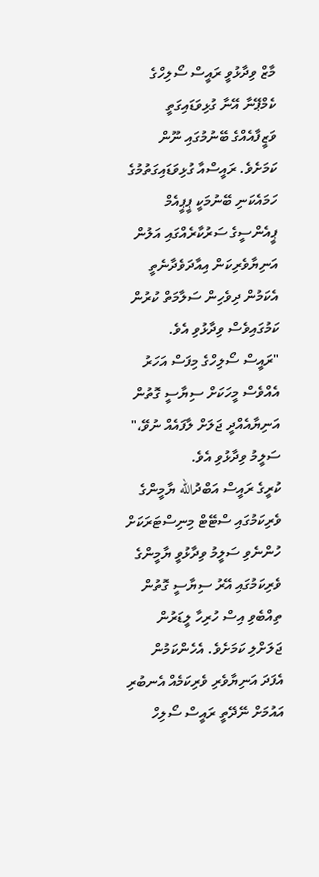މާޒް ވިދާޅުވީ ރައީސް ސޯލިހްގެ ކެމްޕޭނާ އޭނާ ގުޅިވަޑައިގަތީ ވަޒީފާއެއްގެ ބޭނުމުގައި ނޫން ކަމަށެވެ. ރައީސްއާ ގުޅިވަޑައިގަތުމުގެ ހަމައެކަނި ބޭނުމަކީ ޕީޕީއެމް ޕީއެންސީގެ ސަރުކާރެއްގައި އަލުން އަނިޔާވެރިކަން އިއާދަވެދާނެތީ އެކަމުން ދިވެހިން ސަލާމަތް ކުރުން ކަމުގައިވެސް ވިދާޅުވި އެވެ.
"ރައީސް ސޯލިހްގެ މިފަސް އަހަރު އެއްވެސް މީހަކަށް ސިޔާސީ ގޮތުން އަނިޔާއެއްދީ ޖަލަށް ލާފައެއް ނުވޭ،" ސަލީމު ވިދާޅުވި އެވެ.
ކުރީގެ ރައީސް އަބްދުالله ޔާމީންގެ ވެރިކަމުގައި ސްޓޭޓް މިނިސްޓަރަކަށް ހުންނެވި ސަލީމު ވިދާޅުވީ ޔާމީންގެ ވެރިކަމުގައި އޭރު ސިޔާސީ ގޮތުން ތިއްބެވި އިސް ހުރިހާ ލީޑަރުން ޖަލަށްލި ކަމަށެވެ. އެހެންކަމުން އެފަދަ އަނިޔާވެރި ވެރިކަމެއް އެނބުރި އައުމަށް ނޭދޭތީ ރައީސް ސޯލިހް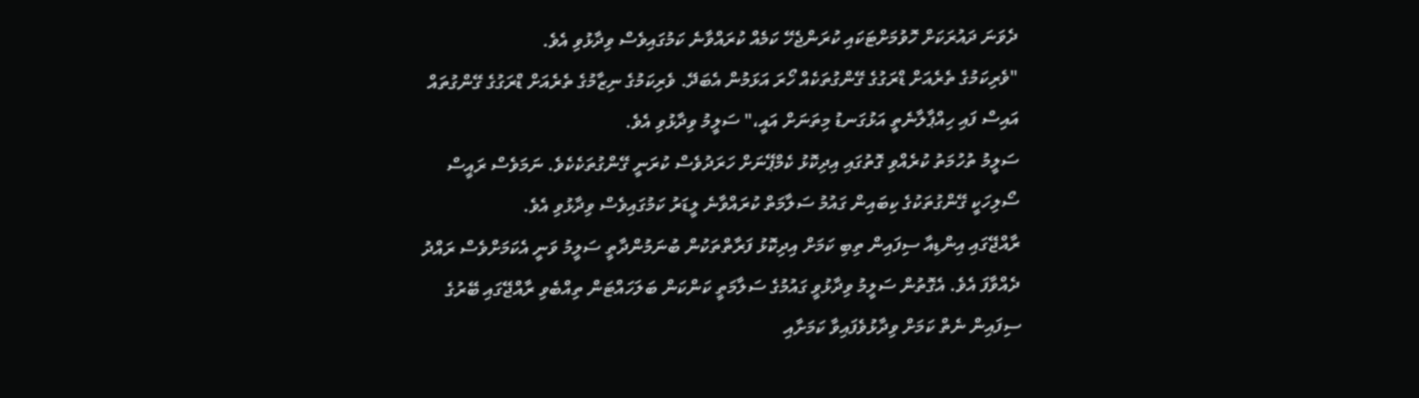ދެވަނަ ދައުރަކަށް ހޮވުމަށްޓަކައި ކުރަންޖެހޭ ކަމެއް ކުރައްވާނެ ކަމުގައިވެސް ވިދާޅުވި އެވެ.
"ވެރިކަމުގެ ތެރެއަށް ޑްރަގުގެ ގޭންގުތަކެއް ހޯރަ އަޅަމުން އެބަދޭ. ވެރިކަމުގެ ނިޒާމުގެ ތެރެއަށް ޑްރަގުގެ ގޭންގުތައް އައިސް ފައި ހިއްޕާލާނެތީ އަޅުގަނޑު މިތަނަށް އައީ،" ސަލީމު ވިދާޅުވި އެވެ.
ސަލީމު ތުހުމަތު ކުރެއްވި ގޮތުގައި އިދިކޮޅު ކެމްޕޭނަށް ހަރަދުވެސް ކުރަނީ ގޭންގުތަކެކެވެ. ނަމަވެސް ރައީސް ސޯލިހަކީ ގޭންގުތަކުގެ ކިބައިން ގައުމު ސަލާމަތް ކުރައްވާނެ ލީޑަރު ކަމުގައިވެސް ވިދާޅުވި އެވެ.
ރާއްޖޭގައި އިންޑިއާ ސިފައިން ތިބި ކަމަށް އިދިކޮޅު ފަރާތްތަކުން ބުނަމުންދާތީ ސަލީމު ވަނީ އެކަމަށްވެސް ރައްދު ދެއްވާފަ އެވެ. އެގޮތުން ސަލީމު ވިދާޅުވީ ގައުމުގެ ސަލާމަތީ ކަންކަން ބަލަހައްޓަން ތިއްބެވި ރާއްޖޭގައި ބޭރުގެ ސިފައިން ނެތް ކަމަށް ވިދާޅުވެފައިވާ ކަމަށާއި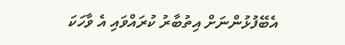އެބޭފުޅުންނަށް އިތުބާރު ކުރައްވައި އެ ވާހަކަ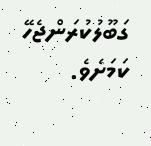ގަބޫލުކުރަންޖެހޭ ކަމަށެވެ.